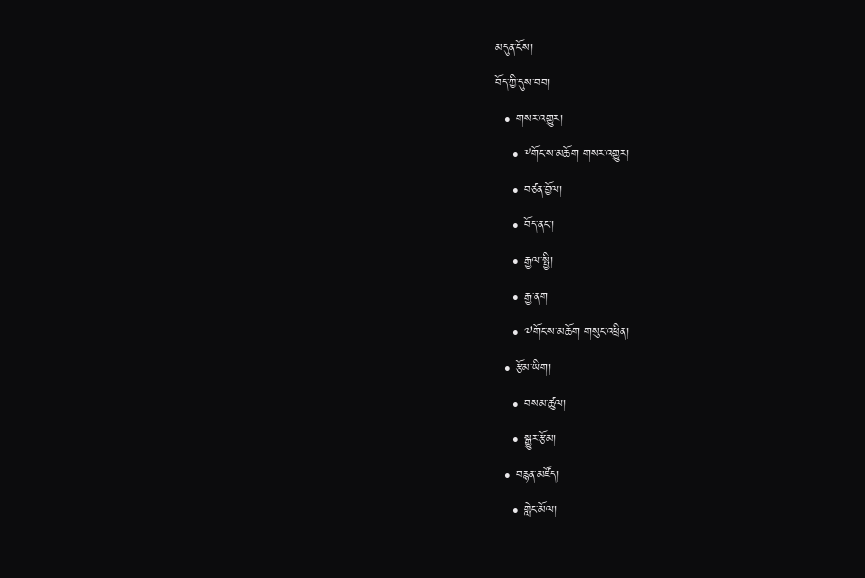མདུན་ངོས།
བོད་ཀྱི་དུས་བབ།
  • གསར་འགྱུར།
    • ༸གོང་ས་མཆོག གསར་འགྱུར།
    • བཙན་བྱོལ།
    • བོད་ནང་།
    • རྒྱལ་སྤྱི།
    • རྒྱ་ནག
    • ༧གོང་ས་མཆོག གསུང་འཕྲིན།
  • རྩོམ་ཡིག།
    • བསམ་ཚུལ།
    • སྒྱུར་རྩོམ།
  • བརྙན་མཛོད།
    • གླེང་མོལ།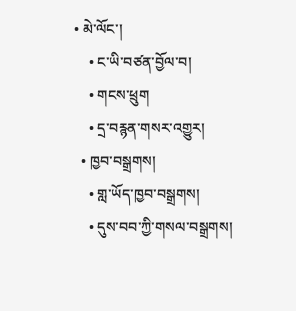• མེ་ལོང་།
    • ང་ཡི་བཙན་བྱོལ་བ།
    • གངས་ཕྲུག
    • དྲ་བརྙན་གསར་འགྱུར།
  • ཁྱབ་བསྒྲགས།
    • གླ་ཡོད་ཁྱབ་བསྒྲགས།
    • དུས་བབ་ཀྱི་གསལ་བསྒྲགས།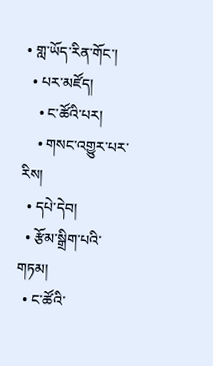• གླ་ཡོད་རིན་གོང་།
  • པར་མཛོད།
    • ང་ཚོའི་པར།
    • གསང་འགྱུར་པར་རིས།
  • དཔེ་དེབ།
  • རྩོམ་སྒྲིག་པའི་གཏམ།
  • ང་ཚོའི་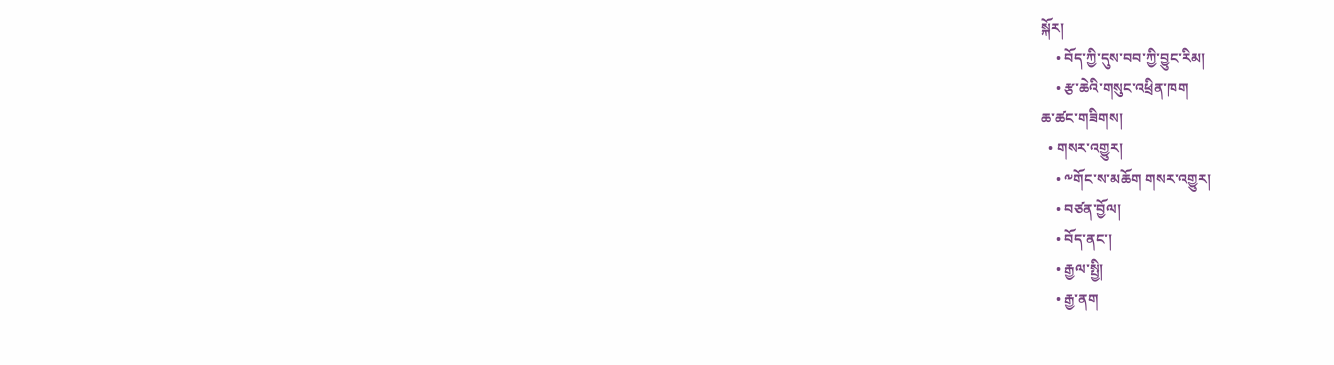སྐོར།
    • བོད་ཀྱི་དུས་བབ་ཀྱི་བྱུང་རིམ།
    • རྩ་ཆེའི་གསུང་འཕྲིན་ཁག
ཆ་ཚང་གཟིགས།
  • གསར་འགྱུར།
    • ༸གོང་ས་མཆོག གསར་འགྱུར།
    • བཙན་བྱོལ།
    • བོད་ནང་།
    • རྒྱལ་སྤྱི།
    • རྒྱ་ནག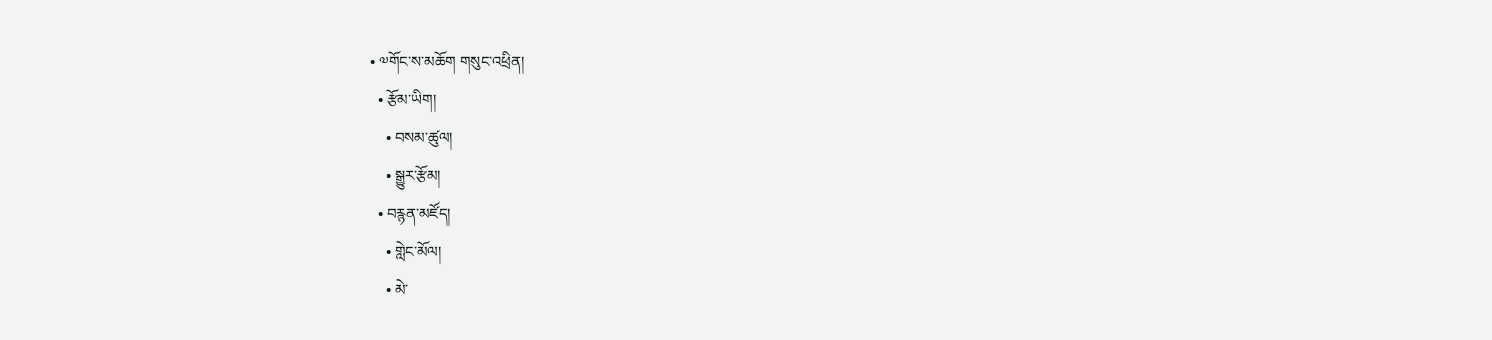• ༧གོང་ས་མཆོག གསུང་འཕྲིན།
  • རྩོམ་ཡིག།
    • བསམ་ཚུལ།
    • སྒྱུར་རྩོམ།
  • བརྙན་མཛོད།
    • གླེང་མོལ།
    • མེ་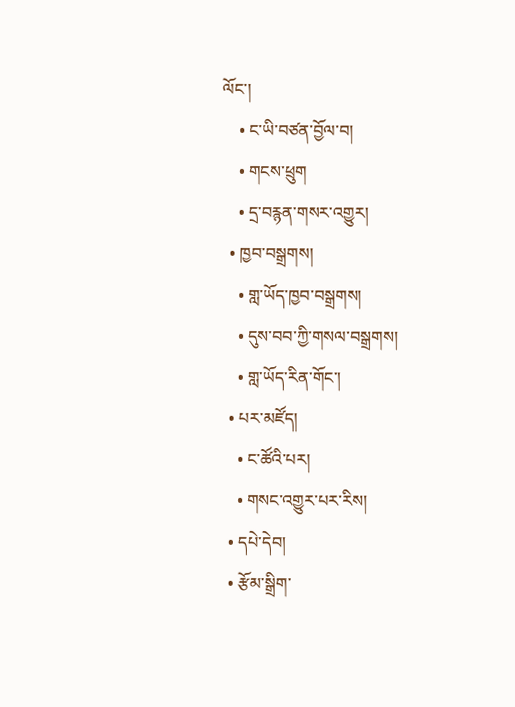ལོང་།
    • ང་ཡི་བཙན་བྱོལ་བ།
    • གངས་ཕྲུག
    • དྲ་བརྙན་གསར་འགྱུར།
  • ཁྱབ་བསྒྲགས།
    • གླ་ཡོད་ཁྱབ་བསྒྲགས།
    • དུས་བབ་ཀྱི་གསལ་བསྒྲགས།
    • གླ་ཡོད་རིན་གོང་།
  • པར་མཛོད།
    • ང་ཚོའི་པར།
    • གསང་འགྱུར་པར་རིས།
  • དཔེ་དེབ།
  • རྩོམ་སྒྲིག་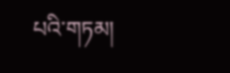པའི་གཏམ།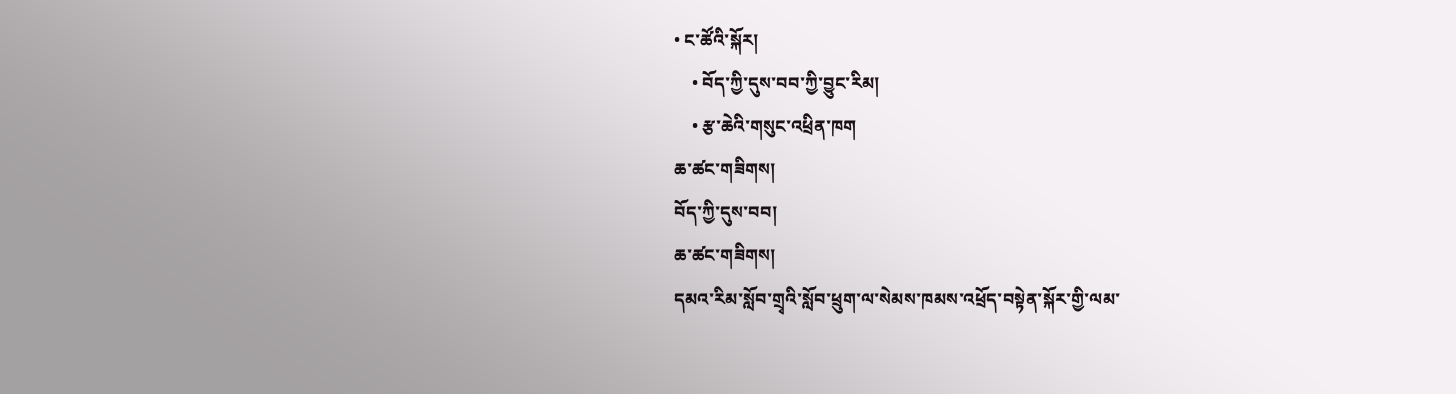• ང་ཚོའི་སྐོར།
    • བོད་ཀྱི་དུས་བབ་ཀྱི་བྱུང་རིམ།
    • རྩ་ཆེའི་གསུང་འཕྲིན་ཁག
ཆ་ཚང་གཟིགས།
བོད་ཀྱི་དུས་བབ།
ཆ་ཚང་གཟིགས།
དམའ་རིམ་སློབ་གྲྭའི་སློབ་ཕྲུག་ལ་སེམས་ཁམས་འཕྲོད་བསྟེན་སྐོར་གྱི་ལམ་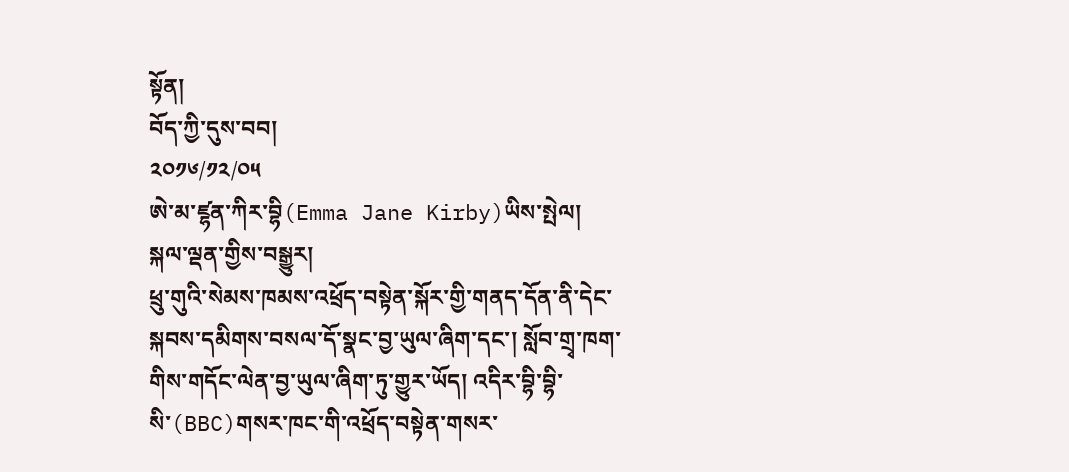སྟོན།
བོད་ཀྱི་དུས་བབ།
༢༠༡༦/༡༢/༠༥
ཨེ་མ་ཛྷན་ཀིར་བྷི(Emma Jane Kirby)ཡིས་སྤེལ།
སྐལ་ལྡན་གྱིས་བསྒྱུར།
ཕྲུ་གུའི་སེམས་ཁམས་འཕྲོད་བསྟེན་སྐོར་གྱི་གནད་དོན་ནི་དེང་སྐབས་དམིགས་བསལ་དོ་སྣང་བྱ་ཡུལ་ཞིག་དང་། སློབ་གྲྭ་ཁག་གིས་གདོང་ལེན་བྱ་ཡུལ་ཞིག་ཏུ་གྱུར་ཡོད། འདིར་བྷི་བྷི་སི་(BBC)གསར་ཁང་གི་འཕྲོད་བསྟེན་གསར་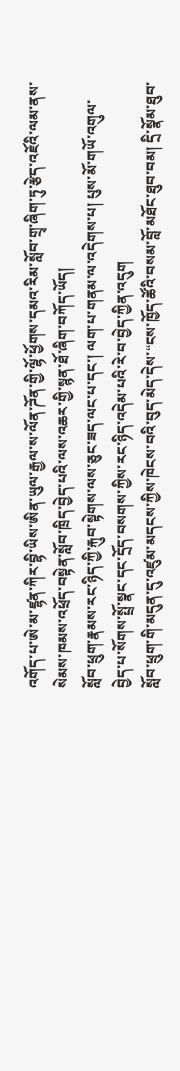འགོད་པ་ཨེ་མ་ཛྷན་ཀིར་བྷི་ཡིས་ཨིན་ཡུལ་རྒྱལ་ས་ལོན་ཌོན་གྱི་ལྷོ་ཕྱོགས་དམའ་རིམ་སློབ་གྲྭ་ཞིག་ཏུ་རྩེད་འཇོའི་ལམ་ནས་སེམས་ཁམས་འཕྲོད་བསྟེན་སློབ་ཁྲིད་བྱེད་པའི་ལས་འཆར་གྱི་སྙན་ཐོ་ཞིག་བཀོད་ཡོད།
སློབ་ཕྲུག་རྣམས་རང་ཉིད་ཀྱི་རྐུབ་སྟེགས་ལས་ཅུང་ཟད་ལང་པ་དང་། ལག་པ་གནམ་ལ་འདེགས་པ། པུས་མོ་གཡོ་འགུལ་བྱེད་པ་སོགས་སྤྲོ་སྣང་དང་དྲོད་བསགས་ཀྱིས་རང་ཉིད་འདེམ་པའི་རེ་བ་བྱེད་ཀྱིན་འདུག
སློབ་ཕྲུག་གི་མདུན་དུ་འཛུམ་མདངས་ཀྱིས་ཁེངས་བའི་བུད་མེད་དེས་“ངས་ཁྱོད་ཚོའི་བསམ་བློ་མཐོང་ཐུབ་བམ། དྲི་སྣོམ་ཐུབ་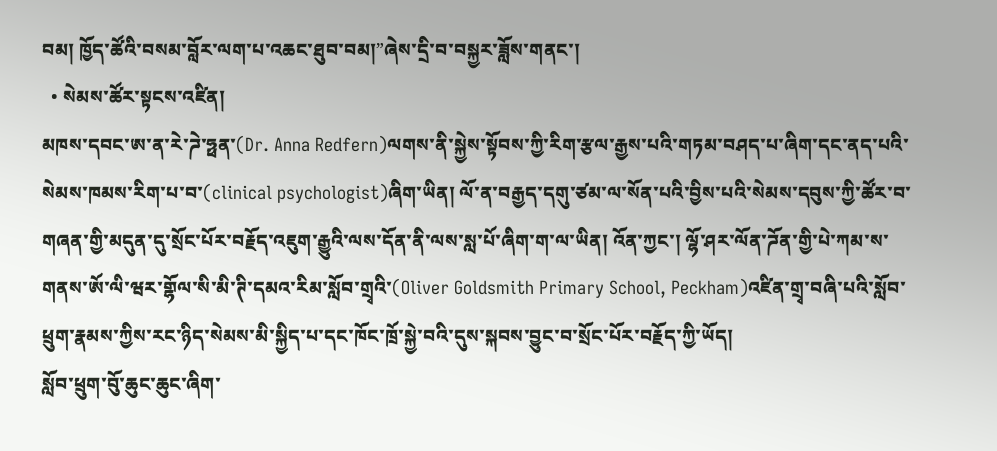བམ། ཁྱོད་ཚོའི་བསམ་བློར་ལག་པ་འཆང་ཐུབ་བམ།”ཞེས་དྲི་བ་བསྐྱར་ཟློས་གནང་།
  • སེམས་ཚོར་སྟངས་འཛིན།
མཁས་དབང་ཨ་ན་རེ་ཌེ་ཧྥན་(Dr. Anna Redfern)ལགས་ནི་སྐྱེས་སྟོབས་ཀྱི་རིག་རྩལ་རྒྱས་པའི་གཏམ་བཤད་པ་ཞིག་དང་ནད་པའི་སེམས་ཁམས་རིག་པ་བ་(clinical psychologist)ཞིག་ཡིན། ལོ་ན་བརྒྱད་དགུ་ཙམ་ལ་སོན་པའི་བྱིས་པའི་སེམས་དབུས་ཀྱི་ཚོར་བ་གཞན་གྱི་མདུན་དུ་སྲོང་པོར་བརྗོད་འཇུག་རྒྱུའི་ལས་དོན་ནི་ལས་སླ་པོ་ཞིག་ག་ལ་ཡིན། འོན་ཀྱང་། ལྷོ་ཤར་ལོན་ཌོན་གྱི་པེ་ཀམ་ས་གནས་ཨོ་ལི་ཝར་གྷོལ་སི་མི་ཊི་དམའ་རིམ་སློབ་གྲྭའི་(Oliver Goldsmith Primary School, Peckham)འཛིན་གྲྭ་བཞི་པའི་སློབ་ཕྲུག་རྣམས་ཀྱིས་རང་ཉིད་སེམས་མི་སྐྱིད་པ་དང་ཁོང་ཁྲོ་སྐྱེ་བའི་དུས་སྐབས་བྱུང་བ་སྲོང་པོར་བརྗོད་ཀྱི་ཡོད།
སློབ་ཕྲུག་བོུ་ཆུང་ཆུང་ཞིག་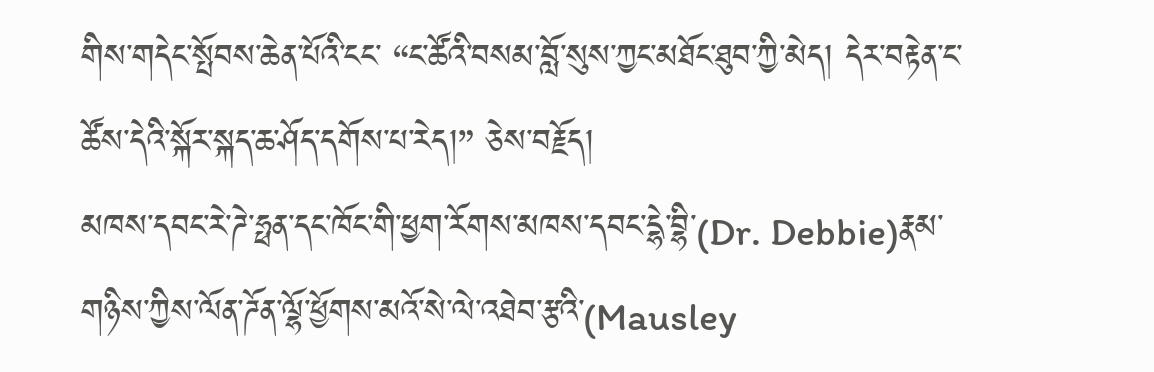གིས་གདེང་སྤོབས་ཆེན་པོའི་ངང་ “ང་ཚོའི་བསམ་བློ་སུས་ཀྱང་མཐོང་ཐུབ་ཀྱི་མེད། དེར་བརྟེན་ང་ཚོས་དེའི་སྐོར་སྐད་ཆ་ཤོད་དགོས་པ་རེད།” ཅེས་བརྗོད།
མཁས་དབང་རེ་ཌེ་ཧྥན་དང་ཁོང་གི་ཕྱག་རོགས་མཁས་དབང་དྷེ་བྷི་(Dr. Debbie)རྣམ་གཉིས་ཀྱིས་ལོན་ཌོན་ལྷོ་ཕྱོགས་མའོ་སེ་ལེ་འཐེབ་རྩའི་(Mausley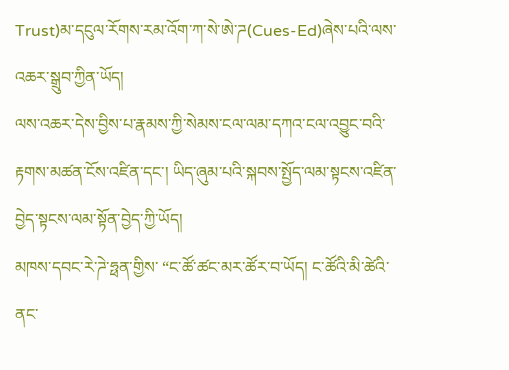Trust)མ་དངུལ་རོགས་རམ་འོག་ཀ་སེ་ཨེ་ཌ(Cues-Ed)ཞེས་པའི་ལས་འཆར་སྒྲུབ་ཀྱིན་ཡོད།
ལས་འཆར་དེས་བྱིས་པ་རྣམས་ཀྱི་སེམས་ངལ་ལམ་དཀའ་ངལ་འབྱུང་བའི་རྟགས་མཚན་ངོས་འཛིན་དང་། ཡིད་ཞུམ་པའི་སྐབས་སྤྱོད་ལམ་སྟངས་འཛིན་བྱེད་སྟངས་ལམ་སྟོན་བྱེད་ཀྱི་ཡོད།
མཁས་དབང་རེ་ཌེ་ཧྥན་གྱིས་ “ང་ཚོ་ཚང་མར་ཚོར་བ་ཡོད། ང་ཚོའི་མི་ཚེའི་ནང་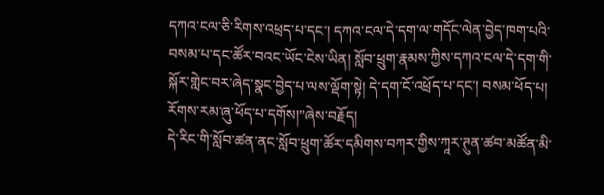དཀའ་ངལ་ཅི་རིགས་འཕྲད་པ་དང་། དཀའ་ངལ་དེ་དག་ལ་གདོང་ལེན་བྱེད་ཁག་པའི་བསམ་པ་དང་ཚོར་བའང་ཡོང་ངེས་ཡིན། སློབ་ཕྲུག་རྣམས་ཀྱིས་དཀའ་ངལ་དེ་དག་གི་སྐོར་གླེང་བར་ཞེད་སྣང་བྱེད་པ་ལས་ལྡོག་སྟེ། དེ་དག་ངོ་འཕྲོད་པ་དང་། བསམ་ཕོད་པ། རོགས་རམ་ཞུ་ཕོད་པ་དགོས།”ཞེས་བརྗོད།
དེ་རིང་གི་སློབ་ཚན་ནང་སློབ་ཕྲུག་ཚོར་དམིགས་བཀར་གྱིས་ཀཱར་ཊུན་ཚབ་མཚོན་མི་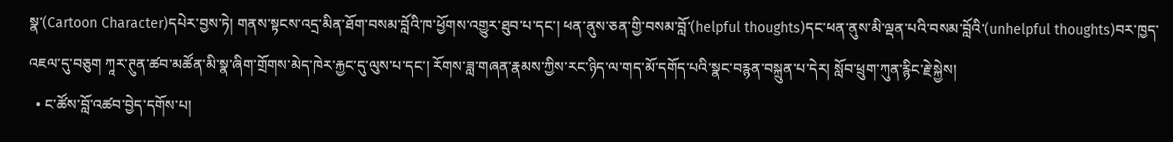སྣ་(Cartoon Character)དཔེར་བྱས་ཏེ། གནས་སྟངས་འདྲ་མིན་ཐོག་བསམ་བློའི་ཁ་ཕྱོགས་འགྱུར་ཐུབ་པ་དང་། ཕན་ནུས་ཅན་གྱི་བསམ་བློ་(helpful thoughts)དང་ཕན་ནུས་མི་ལྡན་པའི་བསམ་བློའི་(unhelpful thoughts)བར་ཁྱད་འཇལ་དུ་བཅུག ཀཱར་ཊུན་ཚབ་མཚོན་མི་སྣ་ཞིག་གྲོགས་མེད་ཁེར་རྐྱང་དུ་ལུས་པ་དང་། རོགས་ཟླ་གཞན་རྣམས་ཀྱིས་རང་ཉིད་ལ་གད་མོ་དགོད་པའི་སྣང་བརྙན་བསྐྲུན་པ་དེར། སློབ་ཕྲུག་ཀུན་རྙིང་རྗེ་སྐྱེས།
  • ང་ཚོས་བློ་འཚབ་བྱེད་དགོས་པ།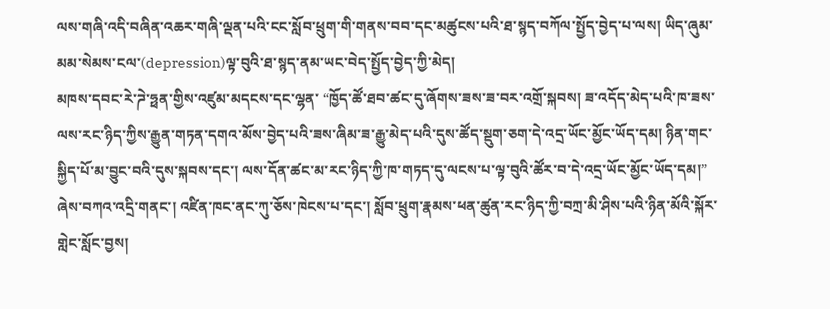ལས་གཞི་འདི་བཞིན་འཆར་གཞི་ལྡན་པའི་ངང་སློབ་ཕྲུག་གི་གནས་བབ་དང་མཚུངས་པའི་ཐ་སྙད་བཀོལ་སྤྱོད་བྱེད་པ་ལས། ཡིད་ཞུམ་མམ་སེམས་ངལ་(depression)ལྟ་བུའི་ཐ་སྙད་ནམ་ཡང་བེད་སྤྱོད་བྱེད་ཀྱི་མེད།
མཁས་དབང་རེ་ཌེ་ཧྥན་གྱིས་འཛུམ་མདངས་དང་ལྷན་ “ཁྱོད་ཚོ་ཐབ་ཚང་དུ་ཞོགས་ཟས་ཟ་བར་འགྲོ་སྐབས། ཟ་འདོད་མེད་པའི་ཁ་ཟས་ལས་རང་ཉིད་ཀྱིས་རྒྱུན་གཏན་དགའ་མོས་བྱེད་པའི་ཟས་ཞིམ་ཟ་རྒྱུ་མེད་པའི་དུས་ཚོད་སྡུག་ཅག་དེ་འདྲ་ཡོང་མྱོང་ཡོད་དམ། ཉིན་གང་སྐྱིད་པོ་མ་བྱུང་བའི་དུས་སྐབས་དང་། ལས་དོན་ཚང་མ་རང་ཉིད་ཀྱི་ཁ་གཏད་དུ་ལངས་པ་ལྟ་བུའི་ཚོར་བ་དེ་འདྲ་ཡོང་མྱོང་ཡོད་དམ།” ཞེས་བཀའ་འདྲི་གནང་། འཛིན་ཁང་ནང་ཀུ་ཅོས་ཁེངས་པ་དང་། སློབ་ཕྲུག་རྣམས་ཕན་ཚུན་རང་ཉིད་ཀྱི་བཀྲ་མི་ཤིས་པའི་ཉིན་མོའི་སྐོར་གླེང་སློང་བྱས།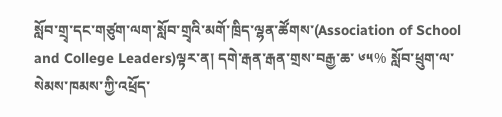སློབ་གྲྭ་དང་གཙུག་ལག་སློབ་གྲྭའི་མགོ་ཁྲིད་ལྷན་ཚོགས་(Association of School and College Leaders)ལྟར་ན། དགེ་རྒན་རྒན་གྲས་བརྒྱ་ཆ་ ༦༥% སློབ་ཕྲུག་ལ་སེམས་ཁམས་ཀྱི་འཕྲོད་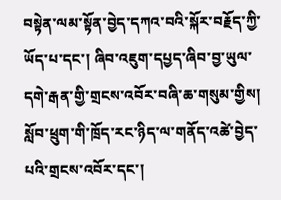བསྟེན་ལམ་སྟོན་བྱེད་དཀའ་བའི་སྐོར་བརྗོད་ཀྱི་ཡོད་པ་དང་། ཞིབ་འཇུག་དཔྱད་ཞིབ་བྱ་ཡུལ་དགེ་རྒན་གྱི་གྲངས་འབོར་བཞི་ཆ་གསུམ་གྱིས། སློབ་ཕྲུག་གི་ཁྲོད་རང་ཉིད་ལ་གནོད་འཚེ་བྱེད་པའི་གྲངས་འབོར་དང་།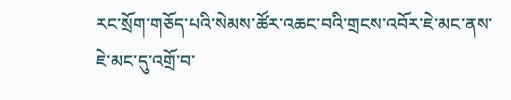རང་སྲོག་གཅོད་པའི་སེམས་ཚོར་འཆང་བའི་གྲངས་འབོར་ཇེ་མང་ནས་ཇེ་མང་དུ་འགྲོ་བ་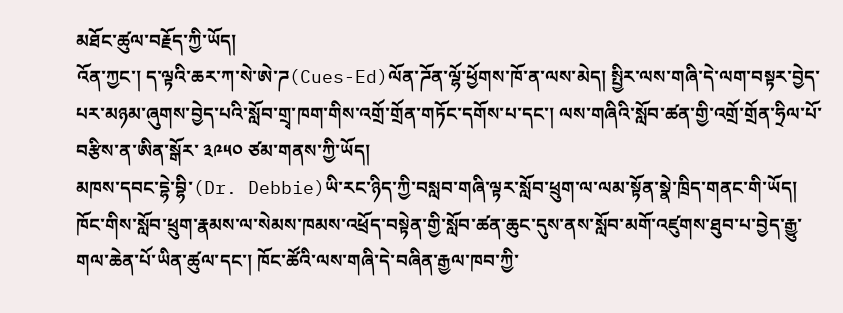མཐོང་ཚུལ་བརྗོད་ཀྱི་ཡོད།
འོན་ཀྱང་། ད་ལྟའི་ཆར་ཀ་སེ་ཨེ་ཌ(Cues-Ed)ལོན་ཌོན་ལྷོ་ཕྱོགས་ཁོ་ན་ལས་མེད། སྤྱིར་ལས་གཞི་དེ་ལག་བསྟར་བྱེད་པར་མཉམ་ཞུགས་བྱེད་པའི་སློབ་གྲྭ་ཁག་གིས་འགྲོ་གྲོན་གཏོང་དགོས་པ་དང་། ལས་གཞིའི་སློབ་ཚན་གྱི་འགྲོ་གྲོན་ཧྲིལ་པོ་བརྩིས་ན་ཨིན་སྒོར་ ༣༩༥༠ ཙམ་གནས་ཀྱི་ཡོད།
མཁས་དབང་དྷེ་བྷི་(Dr. Debbie)ཡི་རང་ཉིད་ཀྱི་བསླབ་གཞི་ལྟར་སློབ་ཕྲུག་ལ་ལམ་སྟོན་སྣེ་ཁྲིད་གནང་གི་ཡོད། ཁོང་གིས་སློབ་ཕྲུག་རྣམས་ལ་སེམས་ཁམས་འཕྲོད་བསྟེན་གྱི་སློབ་ཚན་ཆུང་དུས་ནས་སློབ་མགོ་འཛུགས་ཐུབ་པ་བྱེད་རྒྱུ་གལ་ཆེན་པོ་ཡིན་ཚུལ་དང་། ཁོང་ཚོའི་ལས་གཞི་དེ་བཞིན་རྒྱལ་ཁབ་ཀྱི་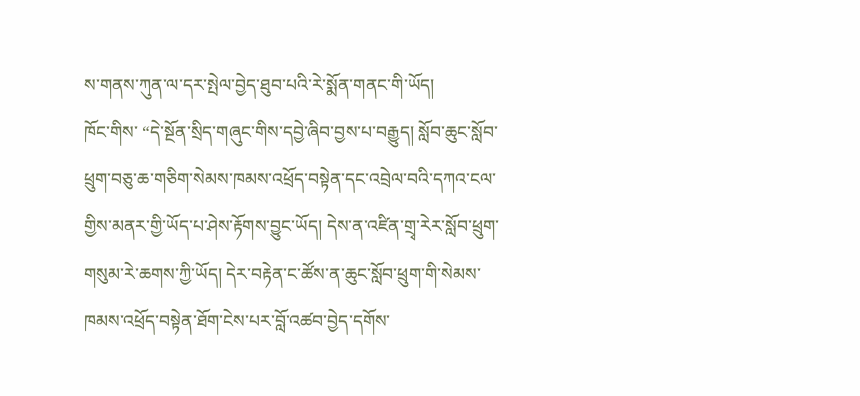ས་གནས་ཀུན་ལ་དར་སྤེལ་བྱེད་ཐུབ་པའི་རེ་སྨོན་གནང་གི་ཡོད།
ཁོང་གིས་ “དེ་སྔོན་སྲིད་གཞུང་གིས་དབྱེ་ཞིབ་བྱས་པ་བརྒྱུད། སློབ་ཆུང་སློབ་ཕྲུག་བཅུ་ཆ་གཅིག་སེམས་ཁམས་འཕྲོད་བསྟེན་དང་འབྲེལ་བའི་དཀའ་ངལ་གྱིས་མནར་གྱི་ཡོད་པ་ཤེས་རྟོགས་བྱུང་ཡོད། དེས་ན་འཛིན་གྲྭ་རེར་སློབ་ཕྲུག་གསུམ་རེ་ཆགས་ཀྱི་ཡོད། དེར་བརྟེན་ང་ཚོས་ན་ཆུང་སློབ་ཕྲུག་གི་སེམས་ཁམས་འཕྲོད་བསྟེན་ཐོག་ངེས་པར་བློ་འཚབ་བྱེད་དགོས་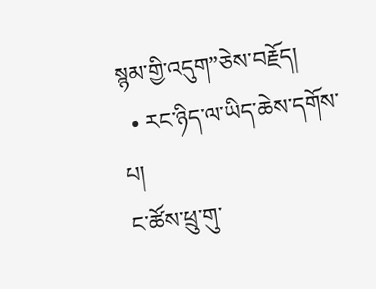སྙམ་གྱི་འདུག”ཅེས་བརྗོད།
  • རང་ཉིད་ལ་ཡིད་ཆེས་དགོས་པ།
ང་ཚོས་ཕྲུ་གུ་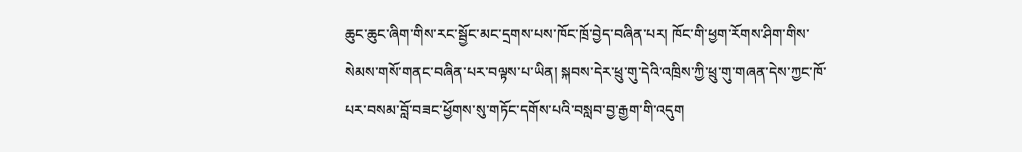ཆུང་ཆུང་ཞིག་གིས་རང་སྦྱོང་མང་དྲགས་པས་ཁོང་ཁྲོ་བྱེད་བཞིན་པར། ཁོང་གི་ཕྱག་རོགས་ཤིག་གིས་སེམས་གསོ་གནང་བཞིན་པར་བལྟས་པ་ཡིན། སྐབས་དེར་ཕྲུ་གུ་དེའི་འཁྲིས་ཀྱི་ཕྲུ་གུ་གཞན་དེས་ཀྱང་ཁོ་པར་བསམ་བློ་བཟང་ཕྱོགས་སུ་གཏོང་དགོས་པའི་བསླབ་བྱ་རྒྱག་གི་འདུག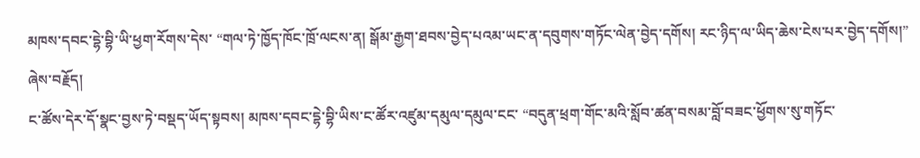མཁས་དབང་དྷེ་བྷི་ཡི་ཕྱག་རོགས་དེས་ “གལ་ཏེ་ཁྱོད་ཁོང་ཁྲོ་ལངས་ན། སྒོམ་རྒྱག་ཐབས་བྱེད་པའམ་ཡང་ན་དབུགས་གཏོང་ལེན་བྱེད་དགོས། རང་ཉིད་ལ་ཡིད་ཆེས་ངེས་པར་བྱེད་དགོས།” ཞེས་བརྗོད།
ང་ཚོས་དེར་དོ་སྣང་བྱས་ཏེ་བསྡད་ཡོད་སྟབས། མཁས་དབང་དྷེ་བྷི་ཡིས་ང་ཚོར་འཛུམ་དམུལ་དམུལ་ངང་ “བདུན་ཕྲག་གོང་མའི་སློབ་ཚན་བསམ་བློ་བཟང་ཕྱོགས་སུ་གཏོང་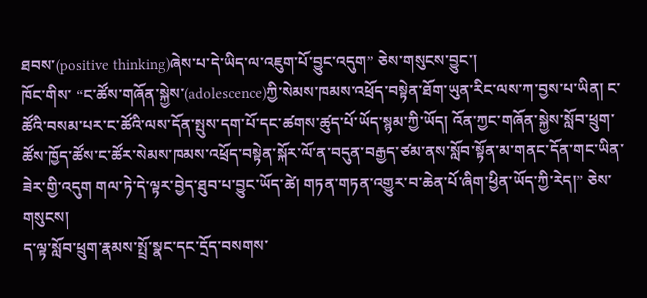ཐབས་(positive thinking)ཞེས་པ་དེ་ཡིད་ལ་འཇུག་པོ་བྱུང་འདུག” ཅེས་གསུངས་བྱུང་།
ཁོང་གིས་ “ང་ཚོས་གཞོན་སྐྱེས་(adolescence)ཀྱི་སེམས་ཁམས་འཕྲོད་བསྟེན་ཐོག་ཡུན་རིང་ལས་ཀ་བྱས་པ་ཡིན། ང་ཚོའི་བསམ་པར་ང་ཚོའི་ལས་དོན་སྤུས་དག་པོ་དང་ཚགས་ཚུད་པོ་ཡོད་སྙམ་ཀྱི་ཡོད། འོན་ཀྱང་གཞོན་སྐྱེས་སློབ་ཕྲུག་ཚོས་ཁྱོད་ཚོས་ང་ཚོར་སེམས་ཁམས་འཕྲོད་བསྟེན་སྐོར་ལོ་ན་བདུན་བརྒྱད་ཙམ་ནས་སློབ་སྟོན་མ་གནང་དོན་གང་ཡིན་ཟེར་གྱི་འདུག གལ་ཏེ་དེ་ལྟར་བྱེད་ཐུབ་པ་བྱུང་ཡོད་ཚེ། གཏན་གཏན་འགྱུར་བ་ཆེན་པོ་ཞིག་ཕྱིན་ཡོད་ཀྱི་རེད།” ཅེས་གསུངས།
ད་ལྟ་སློབ་ཕྲུག་རྣམས་སྤྲོ་སྣང་དང་དྲོད་བསགས་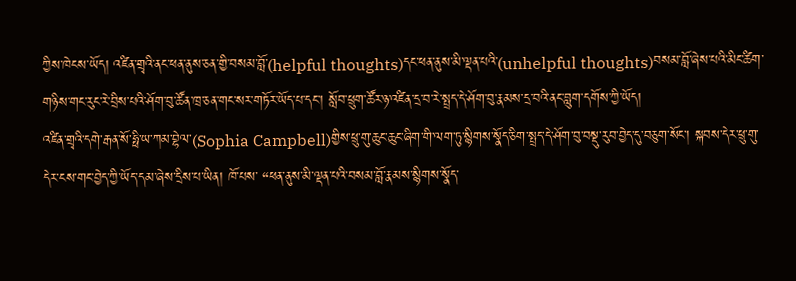ཀྱིས་ཁེངས་ཡོད། འཛིན་གྲྭའི་ནང་ཕན་ནུས་ཅན་གྱི་བསམ་བློ་(helpful thoughts)དང་ཕན་ནུས་མི་ལྡན་པའི་(unhelpful thoughts)བསམ་བློ་ཞེས་པའི་མིང་ཚིག་གཉིས་གང་རུང་རེ་བྲིས་པའི་ཤོག་བུ་ཚོན་ཁྲ་ཅན་གང་སར་གཏོར་ཡོད་པ་དང་། སློབ་ཕྲུག་ཚོར་ཉ་འཛིན་དྲ་བ་རེ་སྤྲད་དེ་ཤོག་བུ་རྣམས་དྲ་བའི་ནང་བླུག་དགོས་ཀྱི་ཡོད།
འཛིན་གྲྭའི་དགེ་རྒན་སོ་ཧྥི་ཡ་ཀམ་བྷེལ་(Sophia Campbell)གྱིས་ཕྲུ་གུ་ཆུང་ཆུང་ཞིག་གི་ལག་ཏུ་སྙིགས་སྣོད་ཅིག་སྤྲད་དེ་ཤོག་བུ་བསྡུ་རུབ་བྱེད་དུ་བཅུག་སོང་། སྐབས་དེར་ཕྲུ་གུ་དེར་ངས་གང་བྱེད་ཀྱི་ཡོད་དམ་ཞེས་དྲིས་པ་ཡིན། ཁོ་པས་ “ཕན་ནུས་མི་ལྡན་པའི་བསམ་བློ་རྣམས་སྙིགས་སྣོད་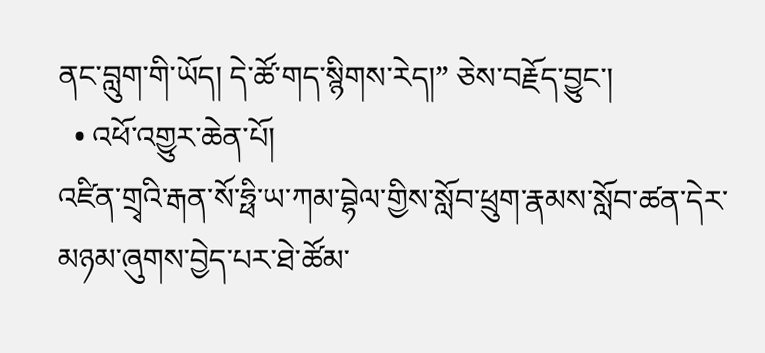ནང་བླུག་གི་ཡོད། དེ་ཚོ་གད་སྙིགས་རེད།” ཅེས་བརྗོད་བྱུང་།
  • འཕོ་འགྱུར་ཆེན་པོ།
འཛིན་གྲྭའི་རྒན་སོ་ཧྥི་ཡ་ཀམ་བྷེལ་གྱིས་སློབ་ཕྲུག་རྣམས་སློབ་ཚན་དེར་མཉམ་ཞུགས་བྱེད་པར་ཐེ་ཚོམ་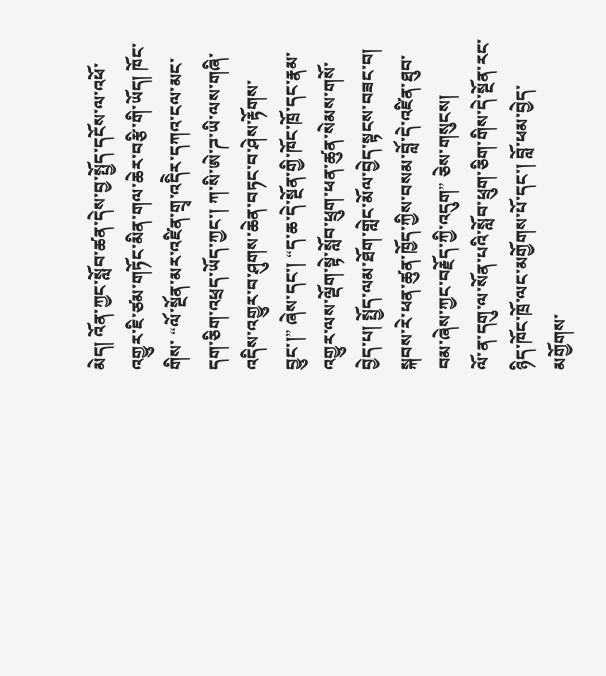མེད། འོན་ཀྱང་སློབ་ཚན་དེས་བྱ་སྤྱོད་དངོས་ལ་འཕོ་འགྱུར་ཇི་ཙམ་གཏོང་མིན་གལ་ཆེར་བརྩི་གི་ཡོད། ཁོང་གིས་ “ལོ་སྔོན་མར་འཛིན་གྲྭ་འདིེར་དཀའ་ངལ་མང་དག་ཅིག་འཕྲད་ཡོད་ཀྱང་། ཀ་སི་ཨེ་ཌ་ཡི་ལས་གཞི་འདིས་འགྱུར་བ་ཤུགས་ཆེན་བཏང་བ་ཤེས་རྟོགས་བྱུང་།” ཞེས་དང་། “ད་ཆ་དེ་སྔོན་གྱི་ཁོང་ཁྲོ་དང་རྣམ་འགྱུར་ལས་ལྡོག་སྟེ་སློབ་ཕྲུག་ཕན་ཚུན་སེམས་གསོ་བྱེད་པ། སྤྱོད་ལམ་ཐོག་གླེང་མོལ་བྱེད་སྟངས་བཟང་བ། སྐབས་རེ་ཕན་ཚུན་ཁྱོད་ཀྱིས་བསམ་བློ་དེ་འཛིན་ཐུབ་བམ་ཞེས་ཀྱང་བརྗོད་ཀྱི་འདུག” ཅེས་གསུངས།
ལོ་ན་དགུ་ལ་སོན་པའི་སློབ་ཕྲུག་ཅིག་གིས་དེ་སྔོན་རང་ཉིད་ཁོང་ཁྲོ་ལང་མགྱོགས་པོ་དང་། བློ་ཕམ་བྱེད་མགྱོགས་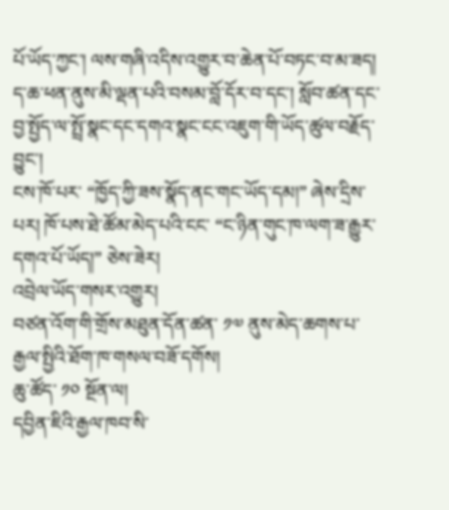པོ་ཡོད་ཀྱང་། ལས་གཞི་འདིས་འགྱུར་བ་ཆེན་པོ་བཏང་བ་མ་ཟད། ད་ཆ་ཕན་ནུས་མི་ལྡན་པའི་བསམ་བློ་དོར་བ་དང་། སློབ་ཚན་དང་བྱ་སྤྱོད་ལ་སྤྲོ་སྣང་དང་དགའ་སྣང་ངང་འཇུག་གི་ཡོད་ཚུལ་བརྗོད་བྱུང་།
ངས་ཁོ་པར་ “ཁྱོད་ཀྱི་ཟས་སྣོད་ནང་གང་ཡོད་དམ།” ཞེས་དྲིས་པར། ཁོ་པས་ཐེ་ཚོམ་མེད་པའི་ངང་ “ང་ཉིན་གུང་ཁ་ལག་ཟ་རྒྱུར་དགའ་པོ་ཡོད།” ཅེས་ཟེར།
འབྲེལ་ཡོད་གསར་འགྱུར།
བཙན་འོག་གི་གྲོས་མཐུན་དོན་ཚན་ ༡༧ ནུས་མེད་ཆགས་པ་རྒྱལ་སྤྱིའི་ཐོག་ཁ་གསལ་བཟོ་དགོས།
ཆུ་ཚོད་ ༡༠ སྔོན་ལ།
དབྱིན་ཇིའི་རྒྱལ་ཁབ་སི་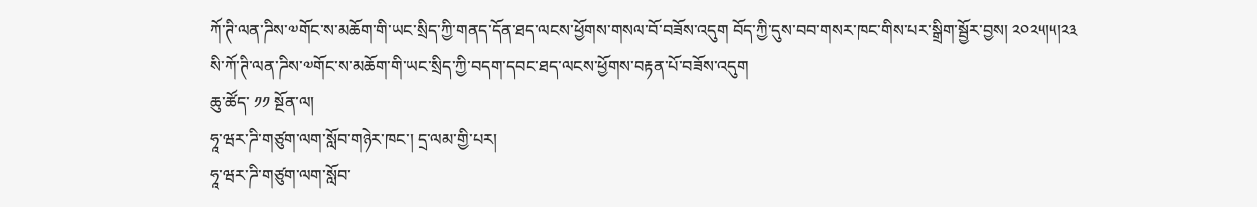ཀོ་ཊི་ལན་ཌིས་༧གོང་ས་མཆོག་གི་ཡང་སྲིད་ཀྱི་གནད་དོན་ཐད་ལངས་ཕྱོགས་གསལ་བོ་བཟོས་འདུག བོད་ཀྱི་དུས་བབ་གསར་ཁང་གིས་པར་སྒྲིག་སྦྱོར་བྱས། ༢༠༢༥།༥།༢༣
སི་ཀོ་ཊི་ལན་ཌིས་༧གོང་ས་མཆོག་གི་ཡང་སྲིད་ཀྱི་བདག་དབང་ཐད་ལངས་ཕྱོགས་བརྟན་པོ་བཟོས་འདུག
ཆུ་ཚོད་ ༡༡ སྔོན་ལ།
ཧཱ་ཝར་ཌི་གཙུག་ལག་སློབ་གཉེར་ཁང་། དྲ་ལམ་གྱི་པར།
ཧཱ་ཝར་ཌི་གཙུག་ལག་སློབ་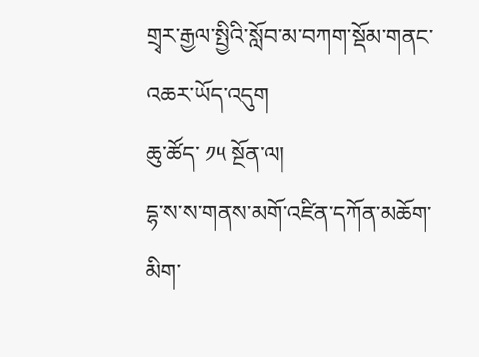གྲྭར་རྒྱལ་སྤྱིའི་སློབ་མ་བཀག་སྡོམ་གནང་འཆར་ཡོད་འདུག
ཆུ་ཚོད་ ༡༥ སྔོན་ལ།
དྷ་ས་ས་གནས་མགོ་འཛིན་དཀོན་མཆོག་མིག་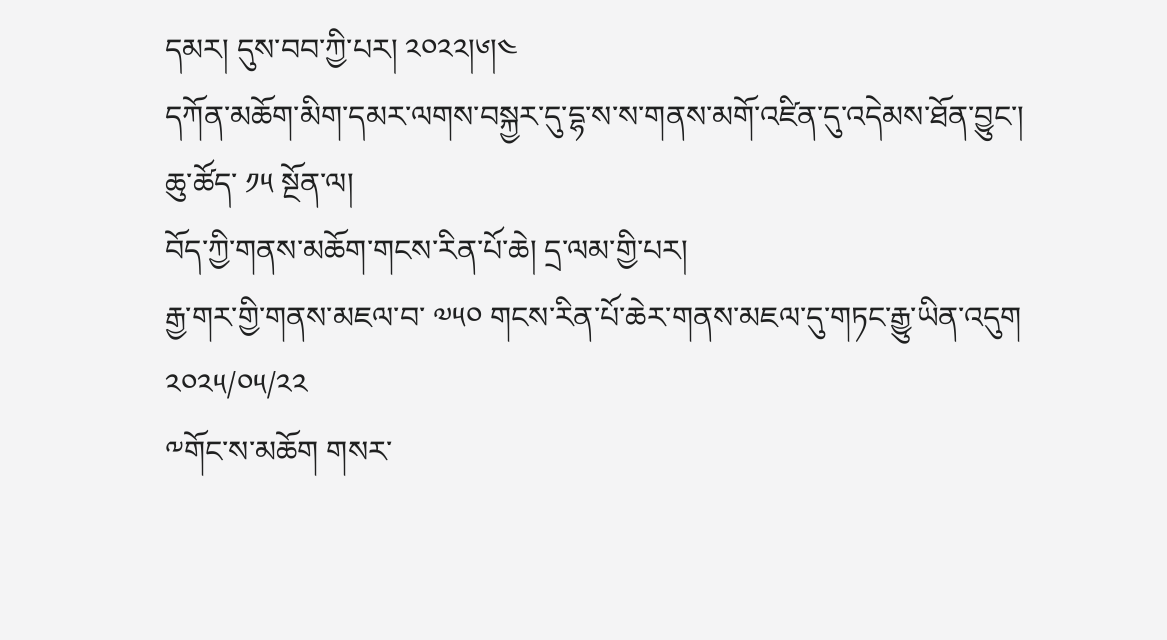དམར། དུས་བབ་ཀྱི་པར། ༢༠༢༢།༦།༤
དཀོན་མཆོག་མིག་དམར་ལགས་བསྐྱར་དུ་དྷ་ས་ས་གནས་མགོ་འཛིན་དུ་འདེམས་ཐོན་བྱུང་།
ཆུ་ཚོད་ ༡༥ སྔོན་ལ།
བོད་ཀྱི་གནས་མཆོག་གངས་རིན་པོ་ཆེ། དྲ་ལམ་གྱི་པར།
རྒྱ་གར་གྱི་གནས་མཇལ་བ་ ༧༥༠ གངས་རིན་པོ་ཆེར་གནས་མཇལ་དུ་གཏང་རྒྱུ་ཡིན་འདུག
༢༠༢༥/༠༥/༢༢
༸གོང་ས་མཆོག གསར་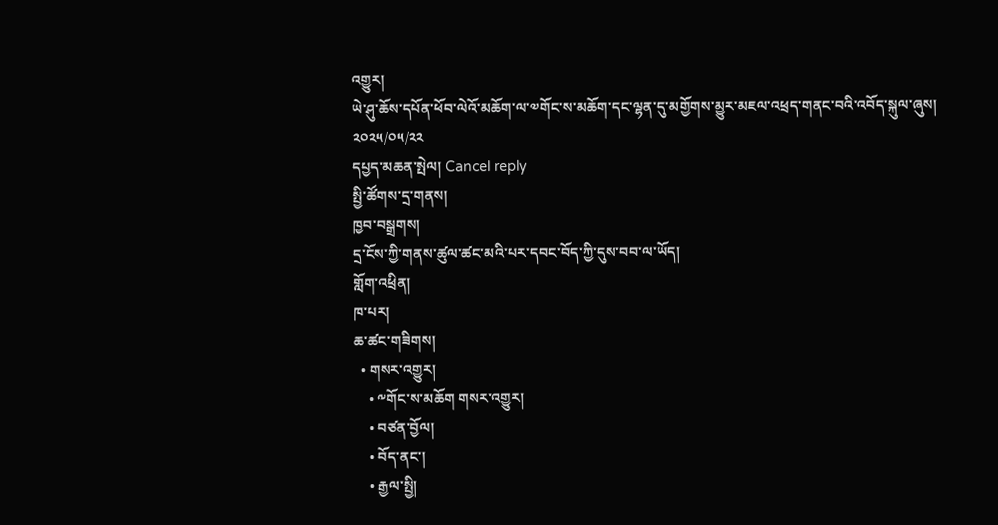འགྱུར།
ཡེ་ཤུ་ཆོས་དཔོན་ཕོབ་ལེའོ་མཆོག་ལ་༧གོང་ས་མཆོག་དང་ལྷན་དུ་མགྱོགས་མྱུར་མཇལ་འཕྲད་གནང་བའི་འབོད་སྐུལ་ཞུས།
༢༠༢༥/༠༥/༢༢
དཔྱད་མཆན་སྤེལ། Cancel reply
སྤྱི་ཚོགས་དྲ་གནས།
ཁྱབ་བསྒྲགས།
དྲ་ངོས་ཀྱི་གནས་ཚུལ་ཚང་མའི་པར་དབང་བོད་ཀྱི་དུས་བབ་ལ་ཡོད།
གློག་འཕྲིན།
ཁ་པར།
ཆ་ཚང་གཟིགས།
  • གསར་འགྱུར།
    • ༸གོང་ས་མཆོག གསར་འགྱུར།
    • བཙན་བྱོལ།
    • བོད་ནང་།
    • རྒྱལ་སྤྱི།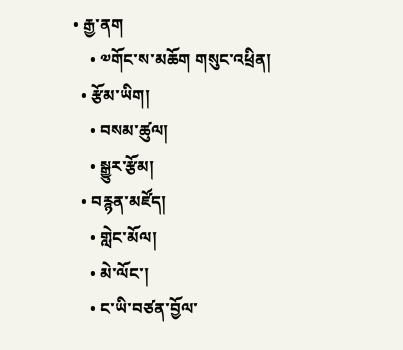• རྒྱ་ནག
    • ༧གོང་ས་མཆོག གསུང་འཕྲིན།
  • རྩོམ་ཡིག།
    • བསམ་ཚུལ།
    • སྒྱུར་རྩོམ།
  • བརྙན་མཛོད།
    • གླེང་མོལ།
    • མེ་ལོང་།
    • ང་ཡི་བཙན་བྱོལ་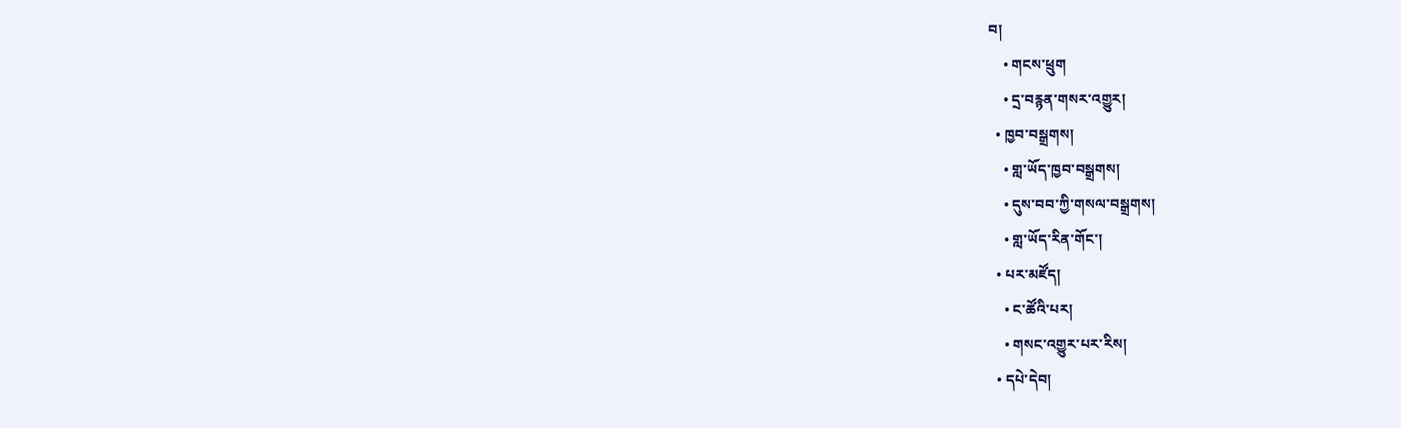བ།
    • གངས་ཕྲུག
    • དྲ་བརྙན་གསར་འགྱུར།
  • ཁྱབ་བསྒྲགས།
    • གླ་ཡོད་ཁྱབ་བསྒྲགས།
    • དུས་བབ་ཀྱི་གསལ་བསྒྲགས།
    • གླ་ཡོད་རིན་གོང་།
  • པར་མཛོད།
    • ང་ཚོའི་པར།
    • གསང་འགྱུར་པར་རིས།
  • དཔེ་དེབ།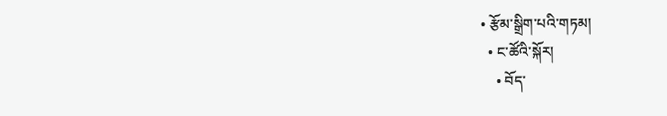• རྩོམ་སྒྲིག་པའི་གཏམ།
  • ང་ཚོའི་སྐོར།
    • བོད་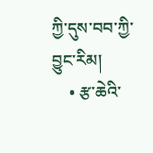ཀྱི་དུས་བབ་ཀྱི་བྱུང་རིམ།
    • རྩ་ཆེའི་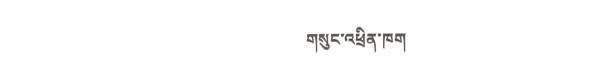གསུང་འཕྲིན་ཁག